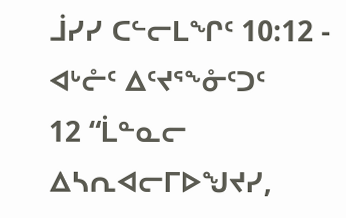ᒨᓯᓯ ᑕᓪᓕᒪᖏᑦ 10:12 - ᐊᒡᓔᑦ ᐃᑦᔪᕐᖕᓁᑦᑐᑦ
12 “ᒫᓐᓇᓕ ᐃᓴᕆᐊᓕᒥᐅᖑᔪᓯ,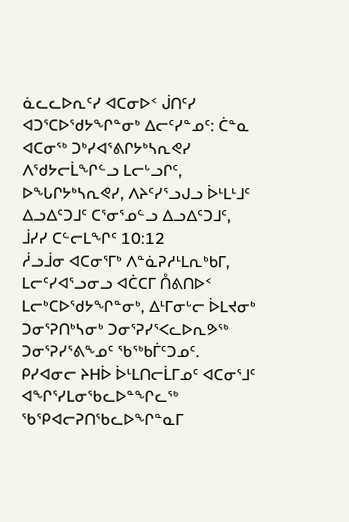ᓈᓚᓚᐅᕆᑦᓯ ᐊᑕᓂᐅᑉ ᒎᑎᑦᓯ ᐊᑐᕐᑕᐅᖁᔭᖏᓐᓂᒃ ᐃᓕᑦᓯᓐᓄᑦ: ᑖᓐᓇ ᐊᑕᓂᖅ ᑐᒃᓯᐊᕐᕕᒋᔭᒃᓴᕆᕙᓯ ᐱᖁᔭᓕᒫᖏᓪᓗ ᒪᓕᒡᓗᒋᑦ, ᐅᖓᒋᔭᒃᓴᕆᕙᓯ, ᐱᔨᑦᓯᕐᓗᒍᓗ ᐆᒻᒪᒻᒧᑦ ᐃᓗᐃᑦᑐᒧᑦ ᑕᕐᓂᕐᓄᓪᓗ ᐃᓗᐃᑦᑐᒧᑦ,
ᒨᓯᓯ ᑕᓪᓕᒪᖏᑦ 10:12
ᓲᓗᒨᓂ ᐊᑕᓂᕐᒥᒃ ᐱᓐᓈᕈᓱᒻᒪᕆᒃᑲᒥ, ᒪᓕᑦᓯᐊᕐᓗᓂᓗ ᐊᑖᑕᒥ ᑍᕕᑎᐅᑉ ᒪᓕᒃᑕᐅᖁᔭᖏᓐᓂᒃ, ᐃᒻᒥᓂᒡᓕ ᐆᒪᔪᓂᒃ ᑐᓂᕐᕈᑎᒃᓴᓂᒃ ᑐᓂᕐᕈᓯᕐᐸᓚᐅᕆᕗᖅ ᑐᓂᕐᕈᓯᕐᕕᖕᓄᑦ ᖃᖅᑲᒦᑦᑐᓄᑦ.
ᑭᓯᐊᓂᓕ ᔨᕼᐆ ᐆᒻᒪᑎᓕᒫᒥᓄᑦ ᐊᑕᓂᕐᒧᑦ ᐊᖏᕐᓯᒪᓂᖃᓚᐅᓐᖏᓚᖅ ᖃᕿᐊᓕᕈᑎᖃᓚᐅᖏᓐᓇᒥ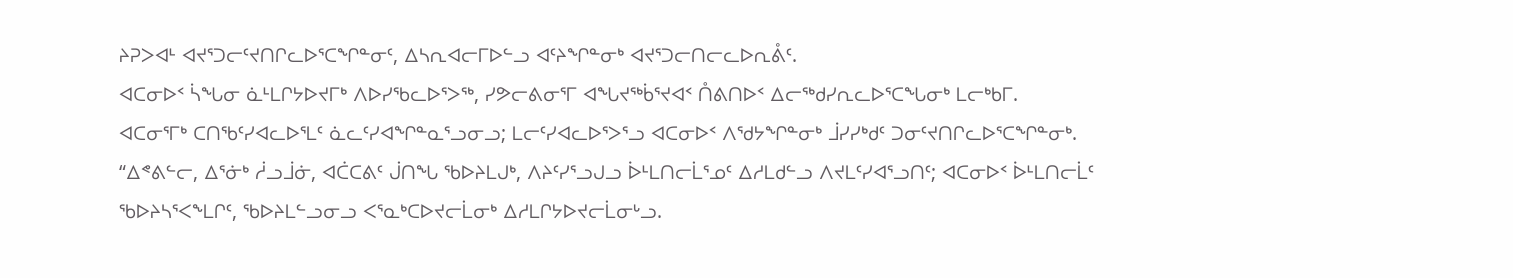ᔨᕈᐳᐊᒻ ᐊᔪᕐᑐᓕᑦᔪᑎᒋᓚᐅᕐᑕᖏᓐᓂᑦ, ᐃᓴᕆᐊᓕᒥᐅᓪᓗ ᐊᑦᔨᖏᓐᓂᒃ ᐊᔪᕐᑐᓕᑎᓕᓚᐅᕆᕔᑦ.
ᐊᑕᓂᐅᑉ ᓵᖓᓂ ᓈᒻᒪᒋᔭᐅᔪᒥᒃ ᐱᐅᓯᖃᓚᐅᕐᐳᖅ, ᓯᕗᓕᕕᓂᕐᒥ ᐊᖓᔪᖅᑳᕐᔪᐊᑉ ᑍᕕᑎᐅᑉ ᐃᓕᖅᑯᓯᕆᓚᐅᕐᑕᖓᓂᒃ ᒪᓕᒃᑲᒥ.
ᐊᑕᓂᕐᒥᒃ ᑕᑎᖃᑦᓯᐊᓚᐅᕐᒪᑦ ᓈᓚᑦᓯᐊᖏᓐᓇᕐᓗᓂᓗ; ᒪᓕᑦᓯᐊᓚᐅᕐᐳᕐᓗ ᐊᑕᓂᐅᑉ ᐱᖁᔭᖏᓐᓂᒃ ᒨᓯᓯᒃᑯᑦ ᑐᓂᑦᔪᑎᒋᓚᐅᕐᑕᖏᓐᓂᒃ.
“ᐃᕝᕕᓪᓕ, ᐃᕐᓃᒃ ᓲᓗᒨᓃ, ᐊᑖᑕᕕᑦ ᒎᑎᖓ ᖃᐅᔨᒪᒍᒃ, ᐱᔨᑦᓯᕐᓗᒍᓗ ᐆᒻᒪᑎᓕᒫᕐᓄᑦ ᐃᓱᒪᑯᓪᓗ ᐱᔪᒪᑦᓯᐊᕐᓗᑎᑦ; ᐊᑕᓂᐅᑉ ᐆᒻᒪᑎᓕᒫᑦ ᖃᐅᔨᓴᕐᐸᖕᒪᒋᑦ, ᖃᐅᔨᒪᓪᓗᓂᓗ ᐸᕐᓇᒃᑕᐅᔪᓕᒫᓂᒃ ᐃᓱᒪᒋᔭᐅᔪᓕᒫᓂᒡᓗ.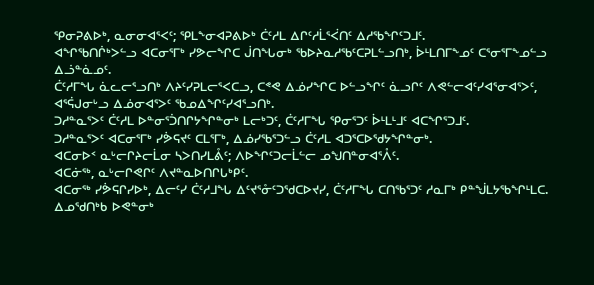ᕿᓂᕈᕕᐅᒃ, ᓇᓂᓂᐊᕐᐸᑦ; ᕿᒪᖕᓂᐊᕈᕕᐅᒃ ᑖᑦᓱᒪ ᐃᒋᑦᓱᒫᕐᐹᑎᑦ ᐃᓱᖃᖏᑦᑐᒧᑦ.
ᐊᖏᖃᑎᒌᒃᐳᓪᓗ ᐊᑕᓂᕐᒥᒃ ᓯᕗᓕᖏᑕ ᒎᑎᖓᓂᒃ ᖃᐅᔨᓇᓱᖃᑦᑕᕈᒪᓪᓗᑎᒃ, ᐆᒻᒪᑎᒥᖕᓄᑦ ᑕᕐᓂᕐᒥᖕᓄᓪᓗ ᐃᓘᓐᓈᓄᑦ.
ᑖᑦᓱᒥᖓ ᓈᓚᓕᕐᓗᑎᒃ ᐱᔨᑦᓯᕈᒪᓕᕐᐸᑕᓗ, ᑕᕝᕙ ᐃᓅᓯᖏᑕ ᐅᓪᓗᖏᑦ ᓈᓗᒋᑦ ᐱᕙᓪᓕᐊᑦᓯᐊᕐᓂᐊᕐᐳᑦ, ᐊᕐᕌᒍᓂᒡᓗ ᐃᓅᓂᐊᕐᐳᑦ ᖃᓄᐃᖏᑦᓯᐊᕐᓗᑎᒃ.
ᑐᓱᓐᓇᕐᐳᑦ ᑖᑦᓱᒪ ᐅᓐᓂᕐᑑᑎᒋᔭᖏᓐᓂᒃ ᒪᓕᒃᑐᑦ, ᑖᑦᓱᒥᖓ ᕿᓂᕐᑐᑦ ᐆᒻᒪᒻᒧᑦ ᐊᑕᖏᕐᑐᒧᑦ.
ᑐᓱᓐᓇᕐᐳᑦ ᐊᑕᓂᕐᒥᒃ ᓯᕘᕋᔪᑦ ᑕᒪᕐᒥᒃ, ᐃᓅᓯᖃᕐᑐᓪᓗ ᑖᑦᓱᒪ ᐊᑐᕐᑕᐅᖁᔭᖏᓐᓂᒃ.
ᐊᑕᓂᐅᑉ ᓇᒡᓕᒋᔨᓕᒫᓂ ᓴᐳᑎᓯᒪᕔᑦ; ᐱᐅᖏᑦᑐᓕᒫᓪᓕ ᓄᖑᑎᓐᓂᐊᕐᐰᑦ.
ᐊᑕᓃᖅ, ᓇᒡᓕᒋᕙᒋᑦ ᐱᔪᓐᓇᐅᑎᒋᒐᒃᑭᑦ.
ᐊᑕᓂᖅ ᓯᕘᕋᒋᓯᐅᒃ, ᐃᓕᑦᓯ ᑖᑦᓱᒧᖓ ᐃᑦᔪᕐᓁᑦᑐᖁᑕᐅᔪᓯ, ᑖᑦᓱᒥᖓ ᑕᑎᖃᕐᑐᑦ ᓱᓇᒥᒃ ᑭᓐᖒᒪᔭᖃᖏᒻᒪᑕ.
ᐃᓄᖁᑎᒃᑲ ᐅᕙᓐᓂᒃ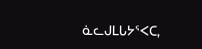ᓈᓚᒍᒪᒐᔭᕐᐸᑕ,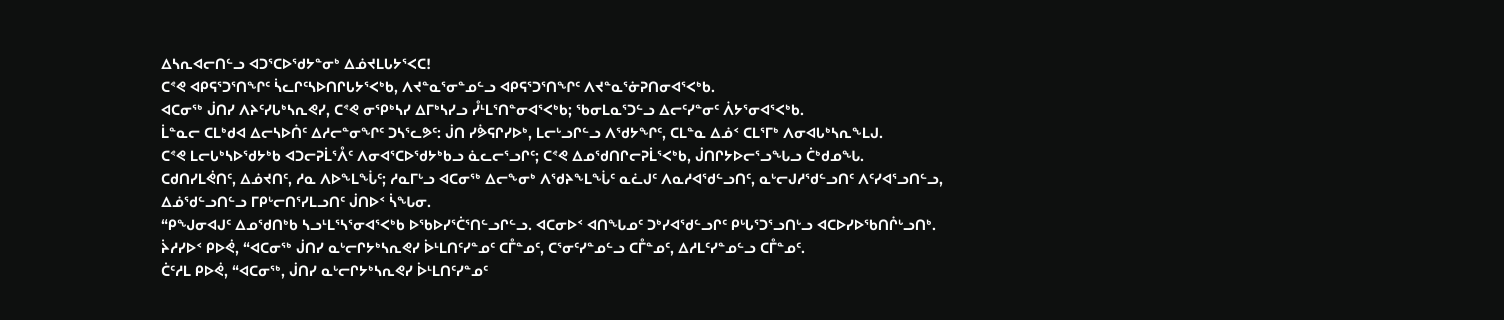ᐃᓴᕆᐊᓕᑎᓪᓗ ᐊᑐᕐᑕᐅᖁᔭᓐᓂᒃ ᐃᓅᔪᒪᒐᔭᕐᐸᑕ!
ᑕᕝᕙ ᐊᑭᕋᕐᑐᕐᑎᖏᑦ ᓵᓚᒋᑦᓴᐅᑎᒋᒐᔭᕐᐸᒃᑲ, ᐱᔪᓐᓇᕐᓂᓐᓄᓪᓗ ᐊᑭᕋᕐᑐᕐᑎᖏᑦ ᐱᔪᓐᓇᕐᓃᕈᑎᓂᐊᕐᐸᒃᑲ.
ᐊᑕᓂᖅ ᒎᑎᓯ ᐱᔨᑦᓯᒐᒃᓴᕆᕙᓯ, ᑕᕝᕙ ᓂᕿᒃᓴᓯ ᐃᒥᒃᓴᓯᓗ ᓮᒻᒪᕐᑎᓐᓂᐊᕐᐸᒃᑲ; ᖃᓂᒪᓇᕐᑐᓪᓗ ᐃᓕᑦᓯᓐᓂᑦ ᐲᔭᕐᓂᐊᕐᐸᒃᑲ.
ᒫᓐᓇᓕ ᑕᒪᒃᑯᐊ ᐃᓕᓴᐅᑏᑦ ᐃᓱᓕᓐᓂᖏᑦ ᑐᓴᕐᓚᕗᑦ: ᒎᑎ ᓯᕘᕋᒋᓯᐅᒃ, ᒪᓕᒡᓗᒋᓪᓗ ᐱᖁᔭᖏᑦ, ᑕᒪᓐᓇ ᐃᓅᑉ ᑕᒪᕐᒥᒃ ᐱᓂᐊᒐᒃᓴᕆᖕᒪᒍ.
ᑕᕝᕙ ᒪᓕᒐᒃᓴᐅᖁᔭᒃᑲ ᐊᑐᓕᕈᒫᕐᐰᑦ ᐱᓂᐊᕐᑕᐅᖁᔭᒃᑲᓗ ᓈᓚᓕᕐᓗᒋᑦ; ᑕᕝᕙ ᐃᓄᖁᑎᒋᓕᕈᒫᕐᐸᒃᑲ, ᒎᑎᒋᔭᐅᓕᕐᓗᖓᓗ ᑖᒃᑯᓄᖓ.
ᑕᑯᑎᓯᒪᕚᑎᑦ, ᐃᓅᔪᑎᑦ, ᓱᓇ ᐱᐅᖕᒪᖔᑦ; ᓱᓇᒥᒡᓗ ᐊᑕᓂᖅ ᐃᓕᖕᓂᒃ ᐱᖁᔨᖕᒪᖔᑦ ᓇᓛᒍᑦ ᐱᓇᓱᐊᖁᓪᓗᑎᑦ, ᓇᒡᓕᒍᓱᖁᓪᓗᑎᑦ ᐱᑦᓯᐊᕐᓗᑎᓪᓗ, ᐃᓅᖁᓪᓗᑎᓪᓗ ᒥᑭᒡᓕᑎᕐᓯᒪᓗᑎᑦ ᒎᑎᐅᑉ ᓵᖓᓂ.
“ᑭᖑᓂᐊᒍᑦ ᐃᓄᖁᑎᒃᑲ ᓴᓗᒻᒪᕐᓴᕐᓂᐊᕐᐸᒃᑲ ᐅᖃᐅᓯᕐᑖᕐᑎᓪᓗᒋᓪᓗ. ᐊᑕᓂᐅᑉ ᐊᑎᖓᓄᑦ ᑐᒃᓯᐊᖁᓪᓗᒋᑦ ᑭᒡᒐᕐᑐᕐᓗᑎᒡᓗ ᐊᑕᐅᓯᐅᖃᑎᒌᒡᓗᑎᒃ.
ᔩᓱᓯᐅᑉ ᑭᐅᕚ, “ᐊᑕᓂᖅ ᒎᑎᓯ ᓇᒡᓕᒋᔭᒃᓴᕆᕙᓯ ᐆᒻᒪᑎᑦᓯᓐᓄᑦ ᑕᒤᓐᓄᑦ, ᑕᕐᓂᑦᓯᓐᓄᓪᓗ ᑕᒤᓐᓄᑦ, ᐃᓱᒪᑦᓯᓐᓄᓪᓗ ᑕᒤᓐᓄᑦ.
ᑖᑦᓱᒪ ᑭᐅᕚ, “ᐊᑕᓂᖅ, ᒎᑎᓯ ᓇᒡᓕᒋᔭᒃᓴᕆᕙᓯ ᐆᒻᒪᑎᑦᓯᓐᓄᑦ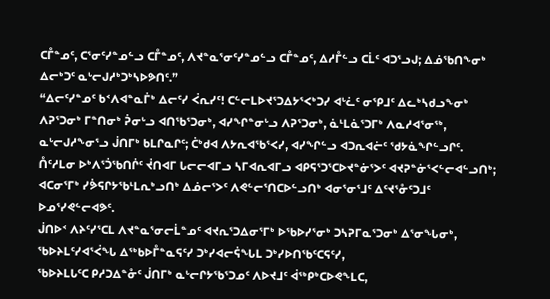ᑕᒤᓐᓄᑦ, ᑕᕐᓂᑦᓯᓐᓄᓪᓗ ᑕᒤᓐᓄᑦ, ᐱᔪᓐᓇᕐᓂᑦᓯᓐᓄᓪᓗ ᑕᒤᓐᓄᑦ, ᐃᓱᒤᓪᓗ ᑕᒫᑦ ᐊᑐᕐᓗᒍ; ᐃᓅᖃᑎᖕᓂᒃ ᐃᓕᒃᑐᑦ ᓇᒡᓕᒍᓱᒃᑐᒃᓴᐅᕗᑎᑦ.”
“ᐃᓕᑦᓯᓐᓄᑦ ᑲᑉᐱᐊᓐᓇᒦᒃ ᐃᓕᑦᓯ ᐹᕆᓯᑦ! ᑕᓪᓕᒪᐅᔪᕐᑐᐃᔭᕐᐸᒃᑐᓯ ᐊᒡᓛᑦ ᓂᕿᒧᑦ ᐃᓚᒃᓴᑯᓗᖕᓂᒃ ᐱᕈᕐᑐᓂᒃ ᒥᓐᑎᓂᒃ ᕉᓂᒡᓗ ᐊᑎᖃᕐᑐᓂᒃ, ᐊᓯᖏᓐᓂᒡᓗ ᐱᕈᕐᑐᓂᒃ, ᓈᒻᒪᓈᕐᑐᒥᒃ ᐱᓇᓱᐊᕐᓂᖅ, ᓇᒡᓕᒍᓱᖕᓂᕐᓗ ᒎᑎᒥᒃ ᑲᒪᒋᓇᒋᑦ; ᑖᒃᑯᐊ ᐱᔭᕆᐊᖃᕐᐸᓯ, ᐊᓯᖏᓪᓗ ᐊᑐᕆᐊᓖᑦ ᖁᔭᓈᖏᓪᓗᒋᑦ.
ᑍᑦᓱᒪᓂ ᐅᒃᐱᕐᑑᖃᑎᒌᑦ ᔫᑎᐊᒥ ᒐᓕᓕᐊᒥᓗ ᓴᒥᐊᕆᐊᒥᓗ ᐊᑭᕋᕐᑐᕐᑕᐅᔪᓐᓃᕐᐳᑦ ᐊᔪᕈᓐᓃᕐᐸᓪᓕᐊᓪᓗᑎᒃ; ᐊᑕᓂᕐᒥᒃ ᓯᕘᕋᒋᔭᖃᒻᒪᕆᒃᓗᑎᒃ ᐃᓅᓕᕐᐳᑦ ᐱᕙᓪᓕᕐᑎᑕᐅᓪᓗᑎᒃ ᐊᓂᕐᓂᕐᒧᑦ ᐃᑦᔪᕐᓁᑦᑐᒧᑦ ᐅᓄᕐᓯᕙᓪᓕᐊᕗᑦ.
ᒎᑎᐅᑉ ᐱᔨᑦᓯᕐᑕᒪ ᐱᔪᓐᓇᕐᓂᓕᒫᓐᓄᑦ ᐊᔪᕆᕐᑐᐃᓂᕐᒥᒃ ᐅᖃᐅᓯᕐᓂᒃ ᑐᓴᕈᒥᓇᕐᑐᓂᒃ ᐃᕐᓂᖓᓂᒃ, ᖃᐅᔨᒪᑦᓯᐊᕐᐹᖓ ᐃᖅᑲᐅᒤᓐᓇᕋᑦᓯ ᑐᒃᓯᐊᓕᕌᖓᒪ ᑐᒃᓯᐅᑎᖃᑦᑕᕋᑦᓯ,
ᖃᐅᔨᒪᒐᑦᑕ ᑭᓱᑐᐃᓐᓁᑦ ᒎᑎᒥᒃ ᓇᒡᓕᒋᔭᖃᕐᑐᓄᑦ ᐱᐅᔪᒧᑦ ᐋᖅᑭᒃᑕᐅᕙᖕᒪᑕ,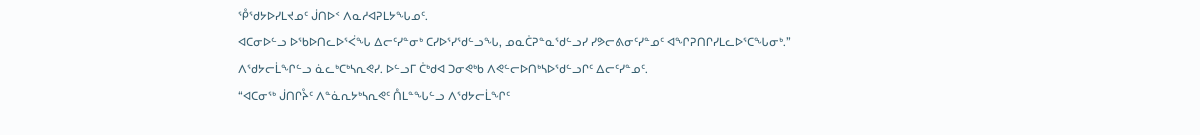ᕾᖁᔭᐅᓯᒪᔪᓄᑦ ᒎᑎᐅᑉ ᐱᓇᓱᐊᕈᒪᔭᖓᓄᑦ.
ᐊᑕᓂᐅᓪᓗ ᐅᖃᐅᑎᓚᐅᕐᐹᖓ ᐃᓕᑦᓯᓐᓂᒃ ᑕᓯᐅᕐᓯᖁᓪᓗᖓ, ᓄᓇᑖᕈᓐᓇᖁᓪᓗᓯ ᓯᕗᓕᕕᓂᑦᓯᓐᓄᑦ ᐊᖏᕈᑎᒋᓯᒪᓚᐅᕐᑕᖓᓂᒃ.”
ᐱᖁᔭᓕᒫᖏᓪᓗ ᓈᓚᒃᑕᒃᓴᕆᕙᓯ. ᐅᓪᓗᒥ ᑖᒃᑯᐊ ᑐᓂᕙᒃᑲ ᐱᕙᓪᓕᐅᑎᒃᓴᐅᖁᓪᓗᒋᑦ ᐃᓕᑦᓯᓐᓄᑦ.
“ᐊᑕᓂᖅ ᒎᑎᒋᔧᑦ ᐱᓐᓈᕆᔭᒃᓴᕆᕙᑦ ᑍᒪᓐᖓᓪᓗ ᐱᖁᔭᓕᒫᖏᑦ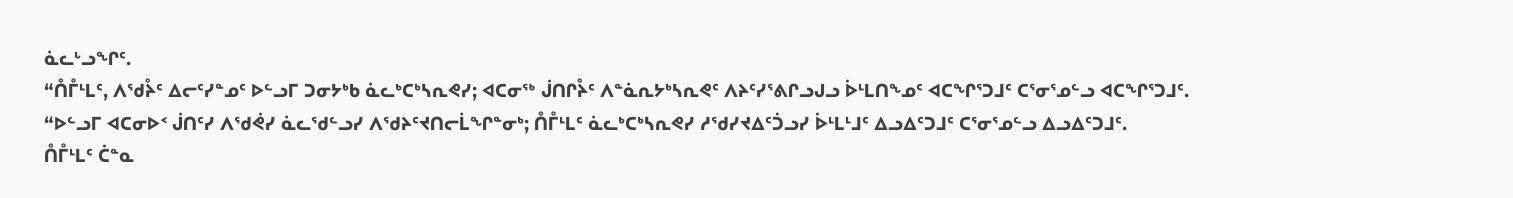ᓈᓚᒡᓗᖏᑦ.
“ᑍᒤᒻᒪᑦ, ᐱᖁᔧᑦ ᐃᓕᑦᓯᓐᓄᑦ ᐅᓪᓗᒥ ᑐᓂᔭᒃᑲ ᓈᓚᒃᑕᒃᓴᕆᕙᓯ; ᐊᑕᓂᖅ ᒎᑎᒋᔧᑦ ᐱᓐᓈᕆᔭᒃᓴᕆᕙᑦ ᐱᔨᑦᓯᕐᕕᒋᓗᒍᓗ ᐆᒻᒪᑎᖕᓄᑦ ᐊᑕᖏᕐᑐᒧᑦ ᑕᕐᓂᕐᓄᓪᓗ ᐊᑕᖏᕐᑐᒧᑦ.
“ᐅᓪᓗᒥ ᐊᑕᓂᐅᑉ ᒎᑎᑦᓯ ᐱᖁᕚᓯ ᓈᓚᖁᓪᓗᓯ ᐱᖁᔨᑦᔪᑎᓕᒫᖏᓐᓂᒃ; ᑍᒤᒻᒪᑦ ᓈᓚᒃᑕᒃᓴᕆᕙᓯ ᓱᖁᓯᔪᐃᑦᑑᓗᓯ ᐆᒻᒪᒻᒧᑦ ᐃᓗᐃᑦᑐᒧᑦ ᑕᕐᓂᕐᓄᓪᓗ ᐃᓗᐃᑦᑐᒧᑦ.
ᑍᒤᒻᒪᑦ ᑖᓐᓇ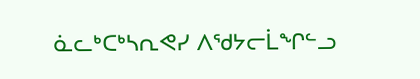ᓈᓚᒃᑕᒃᓴᕆᕙᓯ ᐱᖁᔭᓕᒫᖏᓪᓗ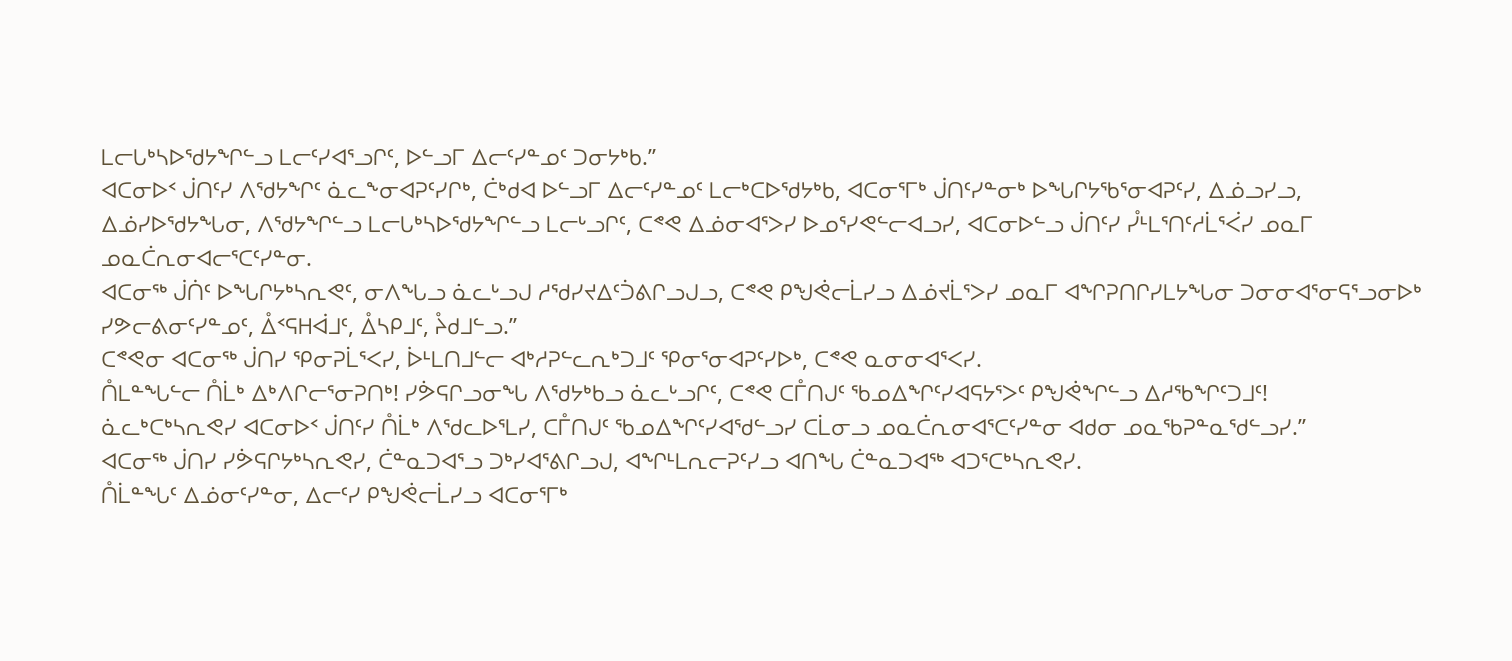ᒪᓕᒐᒃᓴᐅᖁᔭᖏᓪᓗ ᒪᓕᑦᓯᐊᕐᓗᒋᑦ, ᐅᓪᓗᒥ ᐃᓕᑦᓯᓐᓄᑦ ᑐᓂᔭᒃᑲ.”
ᐊᑕᓂᐅᑉ ᒎᑎᑦᓯ ᐱᖁᔭᖏᑦ ᓈᓚᖕᓂᐊᕈᑦᓯᒋᒃ, ᑖᒃᑯᐊ ᐅᓪᓗᒥ ᐃᓕᑦᓯᓐᓄᑦ ᒪᓕᒃᑕᐅᖁᔭᒃᑲ, ᐊᑕᓂᕐᒥᒃ ᒎᑎᑦᓯᓐᓂᒃ ᐅᖓᒋᔭᖃᕐᓂᐊᕈᑦᓯ, ᐃᓅᓗᓯᓗ, ᐃᓅᓯᐅᖁᔭᖓᓂ, ᐱᖁᔭᖏᓪᓗ ᒪᓕᒐᒃᓴᐅᖁᔭᖏᓪᓗ ᒪᓕᒡᓗᒋᑦ, ᑕᕝᕙ ᐃᓅᓂᐊᕐᐳᓯ ᐅᓄᕐᓯᕙᓪᓕᐊᓗᓯ, ᐊᑕᓂᐅᓪᓗ ᒎᑎᑦᓯ ᓮᒻᒪᕐᑎᑦᓱᒫᕐᐹᓯ ᓄᓇᒥ ᓄᓇᑖᕆᓂᐊᓕᕐᑕᑦᓯᓐᓂ.
ᐊᑕᓂᖅ ᒎᑏᑦ ᐅᖓᒋᔭᒃᓴᕆᕙᑦ, ᓂᐱᖓᓗ ᓈᓚᒡᓗᒍ ᓱᖁᓯᔪᐃᑦᑑᕕᒋᓗᒍᓗ, ᑕᕝᕙ ᑭᖑᕚᓕᒫᓯᓗ ᐃᓅᔪᒫᕐᐳᓯ ᓄᓇᒥ ᐊᖏᕈᑎᒋᓯᒪᔭᖓᓂ ᑐᓂᓂᐊᕐᓂᕋᕐᓗᓂᐅᒃ ᓯᕗᓕᕕᓂᑦᓯᓐᓄᑦ, ᐂᑉᕋᕼᐋᒧᑦ, ᐂᓴᑭᒧᑦ, ᔧᑯᒧᓪᓗ.”
ᑕᕝᕙᓂ ᐊᑕᓂᖅ ᒎᑎᓯ ᕿᓂᕈᒫᕐᐸᓯ, ᐆᒻᒪᑎᒧᓪᓕ ᐊᒃᓱᕈᓪᓚᕆᒃᑐᒧᑦ ᕿᓂᕐᓂᐊᕈᑦᓯᐅᒃ, ᑕᕝᕙ ᓇᓂᓂᐊᕐᐸᓯ.
ᑍᒪᓐᖓᓪᓕ ᑍᒫᒃ ᐃᒃᐱᒋᓕᕐᓂᕈᑎᒃ! ᓯᕘᕋᒋᓗᓂᖓ ᐱᖁᔭᒃᑲᓗ ᓈᓚᒡᓗᒋᑦ, ᑕᕝᕙ ᑕᒤᑎᒍᑦ ᖃᓄᐃᖏᑦᓯᐊᕋᔭᕐᐳᑦ ᑭᖑᕚᖏᓪᓗ ᐃᓱᖃᖏᑦᑐᒧᑦ!
ᓈᓚᒃᑕᒃᓴᕆᕙᓯ ᐊᑕᓂᐅᑉ ᒎᑎᑦᓯ ᑍᒫᒃ ᐱᖁᓚᐅᕐᒪᓯ, ᑕᒤᑎᒍᑦ ᖃᓄᐃᖏᑦᓯᐊᖁᓪᓗᓯ ᑕᒫᓂᓗ ᓄᓇᑖᕆᓂᐊᕐᑕᑦᓯᓐᓂ ᐊᑯᓂ ᓄᓇᖃᕈᓐᓇᖁᓪᓗᓯ.”
ᐊᑕᓂᖅ ᒎᑎᓯ ᓯᕘᕋᒋᔭᒃᓴᕆᕙᓯ, ᑖᓐᓇᑐᐊᕐᓗ ᑐᒃᓯᐊᕐᕕᒋᓗᒍ, ᐊᖏᒻᒪᕆᓕᕈᑦᓯᓗ ᐊᑎᖓ ᑖᓐᓇᑐᐊᖅ ᐊᑐᕐᑕᒃᓴᕆᕙᓯ.
ᑍᒫᓐᖓᑦ ᐃᓅᓂᑦᓯᓐᓂ, ᐃᓕᑦᓯ ᑭᖑᕚᓕᒫᓯᓗ ᐊᑕᓂᕐᒥᒃ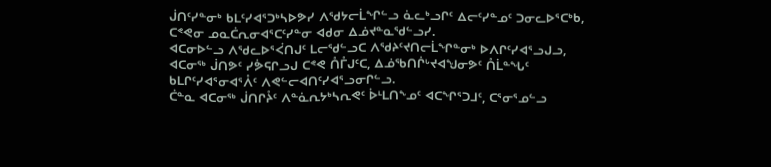ᒎᑎᑦᓯᓐᓂᒃ ᑲᒪᑦᓯᐊᕐᑐᒃᓴᐅᕗᓯ ᐱᖁᔭᓕᒫᖏᓪᓗ ᓈᓚᒃᓗᒋᑦ ᐃᓕᑦᓯᓐᓄᑦ ᑐᓂᓚᐅᕐᑕᒃᑲ, ᑕᕝᕙᓂ ᓄᓇᑖᕆᓂᐊᕐᑕᑦᓯᓐᓂ ᐊᑯᓂ ᐃᓅᔪᓐᓇᖁᓪᓗᓯ.
ᐊᑕᓂᐅᓪᓗ ᐱᖁᓚᐅᕐᐹᑎᒍᑦ ᒪᓕᖁᓪᓗᑕ ᐱᖁᔨᑦᔪᑎᓕᒫᖏᓐᓂᒃ ᐅᐱᒋᑦᓯᐊᕐᓗᒍᓗ, ᐊᑕᓂᖅ ᒎᑎᕗᑦ ᓯᕘᕋᒋᓗᒍ ᑕᕝᕙ ᑍᒤᒍᑦᑕ, ᐃᓅᖃᑎᒌᒡᔪᐊᖑᓂᕗᑦ ᑍᒫᓐᖓᑦ ᑲᒪᒋᑦᓯᐊᕐᓂᐊᕐᐰᑦ ᐱᕙᓪᓕᐊᑎᑦᓯᐊᕐᓗᓂᒋᓪᓗ.
ᑖᓐᓇ ᐊᑕᓂᖅ ᒎᑎᒋᔧᑦ ᐱᓐᓈᕆᔭᒃᓴᕆᕙᑦ ᐆᒻᒪᑎᖕᓄᑦ ᐊᑕᖏᕐᑐᒧᑦ, ᑕᕐᓂᕐᓄᓪᓗ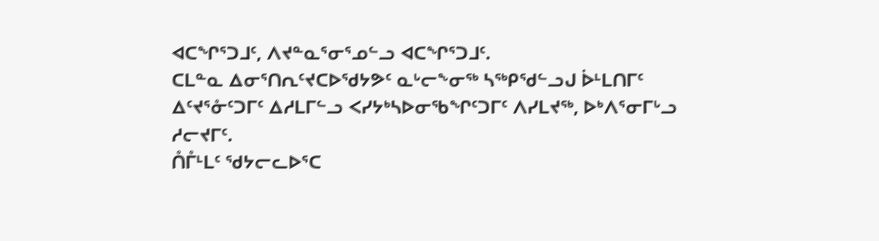ᐊᑕᖏᕐᑐᒧᑦ, ᐱᔪᓐᓇᕐᓂᕐᓄᓪᓗ ᐊᑕᖏᕐᑐᒧᑦ.
ᑕᒪᓐᓇ ᐃᓂᕐᑎᕆᑦᔪᑕᐅᖁᔭᕗᑦ ᓇᒡᓕᖕᓂᖅ ᓴᖅᑭᖁᓪᓗᒍ ᐆᒻᒪᑎᒥᑦ ᐃᑦᔪᕐᓁᑦᑐᒥᑦ ᐃᓱᒪᒥᓪᓗ ᐸᓯᔭᒃᓴᐅᓂᖃᖏᑦᑐᒥᑦ ᐱᓯᒪᔪᖅ, ᐅᒃᐱᕐᓂᒥᒡᓗ ᓱᓕᔪᒥᑦ.
ᑍᒤᒻᒪᑦ ᖁᔭᓕᓚᐅᕐᑕ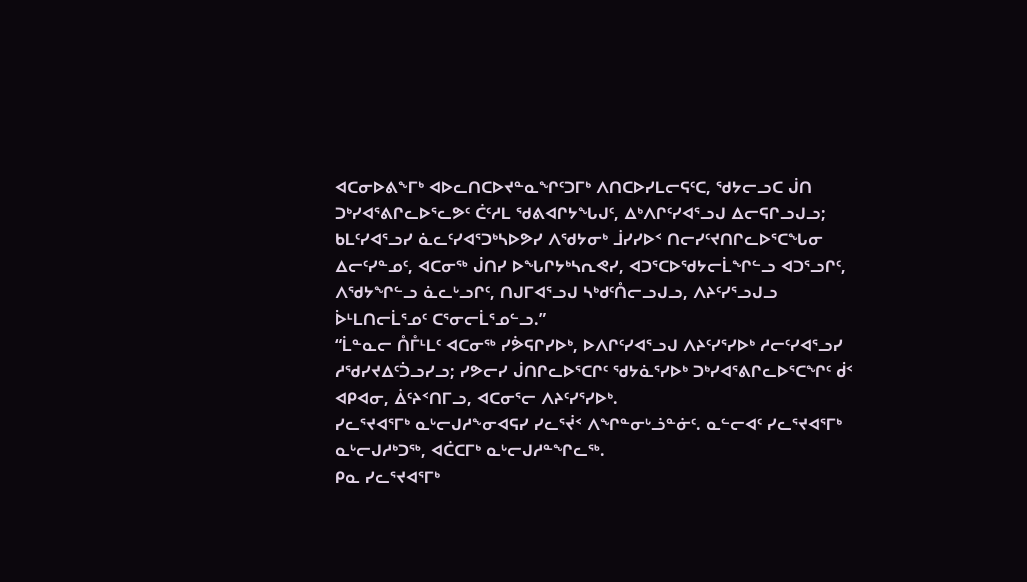ᐊᑕᓂᐅᕕᖕᒥᒃ ᐊᐅᓚᑎᑕᐅᔪᓐᓇᖏᑦᑐᒥᒃ ᐱᑎᑕᐅᓯᒪᓕᕋᑦᑕ, ᖁᔭᓕᓗᑕ ᒎᑎ ᑐᒃᓯᐊᕐᕕᒋᓚᐅᕐᓚᕗᑦ ᑖᑦᓱᒪ ᖁᕕᐊᒋᔭᖓᒍᑦ, ᐃᒃᐱᒋᑦᓯᐊᕐᓗᒍ ᐃᓕᕋᒋᓗᒍᓗ;
ᑲᒪᑦᓯᐊᕐᓗᓯ ᓈᓚᑦᓯᐊᕐᑐᒃᓴᐅᕗᓯ ᐱᖁᔭᓂᒃ ᒨᓯᓯᐅᑉ ᑎᓕᓯᑦᔪᑎᒋᓚᐅᕐᑕᖓᓂ ᐃᓕᑦᓯᓐᓄᑦ, ᐊᑕᓂᖅ ᒎᑎᓯ ᐅᖓᒋᔭᒃᓴᕆᕙᓯ, ᐊᑐᕐᑕᐅᖁᔭᓕᒫᖏᓪᓗ ᐊᑐᕐᓗᒋᑦ, ᐱᖁᔭᖏᓪᓗ ᓈᓚᒡᓗᒋᑦ, ᑎᒍᒥᐊᕐᓗᒍ ᓴᒃᑯᑦᑍᓕᓗᒍᓗ, ᐱᔨᑦᓯᕐᓗᒍᓗ ᐆᒻᒪᑎᓕᒫᕐᓄᑦ ᑕᕐᓂᓕᒫᕐᓄᓪᓗ.”
“ᒫᓐᓇᓕ ᑍᒤᒻᒪᑦ ᐊᑕᓂᖅ ᓯᕘᕋᒋᓯᐅᒃ, ᐅᐱᒋᑦᓯᐊᕐᓗᒍ ᐱᔨᑦᓯᕐᓯᐅᒃ ᓱᓕᑦᓯᐊᕐᓗᓯ ᓱᖁᓯᔪᐃᑦᑑᓗᓯᓗ; ᓯᕗᓕᓯ ᒎᑎᒋᓚᐅᕐᑕᒋᑦ ᖁᔭᓈᕐᓯᐅᒃ ᑐᒃᓯᐊᕐᕕᒋᓚᐅᕐᑕᖏᑦ ᑰᑉ ᐊᑭᐊᓂ, ᐄᑦᔨᑉᑎᒥᓗ, ᐊᑕᓂᕐᓕ ᐱᔨᑦᓯᕐᓯᐅᒃ.
ᓯᓚᕐᔪᐊᕐᒥᒃ ᓇᒡᓕᒍᓱᖕᓂᐊᕋᓯ ᓯᓚᕐᔫᑉ ᐱᖏᓐᓂᒡᓘᓐᓃᑦ. ᓇᓪᓕᐊᑦ ᓯᓚᕐᔪᐊᕐᒥᒃ ᓇᒡᓕᒍᓱᒃᑐᖅ, ᐊᑖᑕᒥᒃ ᓇᒡᓕᒍᓱᓐᖏᓚᖅ.
ᑭᓇ ᓯᓚᕐᔪᐊᕐᒥᒃ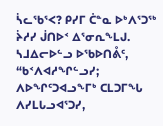ᓵᓚᖃᕐᐸ? ᑭᓯᒥ ᑖᓐᓇ ᐅᒃᐱᕐᑐᖅ ᔩᓱᓯ ᒎᑎᐅᑉ ᐃᕐᓂᕆᖕᒪᒍ.
ᓴᒧᐃᓕᐅᓪᓗ ᐅᖃᐅᑎᕔᑦ, “ᑲᑉᐱᐊᓱᖏᓪᓗᓯ; ᐱᐅᖏᑦᑐᐊᓗᖕᒥᒃ ᑕᒪᑐᒥᖓ ᐱᓯᒪᒐᓗᐊᕐᑐᓯ,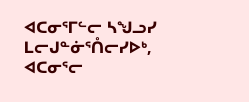ᐊᑕᓂᕐᒥᓪᓕ ᓴᖑᓗᓯ ᒪᓕᒍᓐᓃᕐᑍᓕᓯᐅᒃ, ᐊᑕᓂᕐᓕ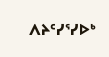ᐱᔨᑦᓯᕐᓯᐅᒃ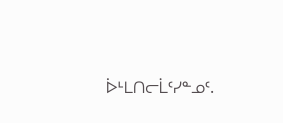ᐆᒻᒪᑎᓕᒫᑦᓯᓐᓄᑦ.